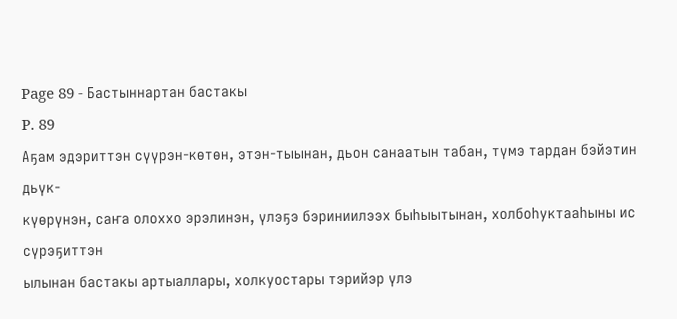Page 89 - Бастыннартан бастакы
P. 89
Аҕам эдэриттэн сүүрэн-көтөн, этэн-тыынан, дьон санаатын табан, түмэ тардан бэйэтин дьүк-
күөрүнэн, саҥа олоххо эрэлинэн, үлэҕэ бэриниилээх быһыытынан, холбоһуктааһыны ис сүрэҕиттэн
ылынан бастакы артыаллары, холкуостары тэрийэр үлэ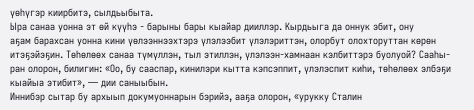үөһүгэр киирбитэ, сылдьыбыта.
Ыра санаа уонна эт өй күүһэ - барыны бары кыайар дииллэр. Кырдьыга да оннук эбит, ону
аҕам барахсан уонна кини үөлээннээхтэрэ үлэлээбит үлэлэриттэн, олорбут олохторуттан көрөн
итэҕэйэҕин. Төһөлөөх санаа түмүллэн, тыл этиллэн, үлэлээн-хамнаан кэлбиттэрэ буолуой? Сааһы-
ран олорон, билигин: «Оо, бу сааспар, кинилэри кытта кэпсэппит, үлэлэспит киһи, төһөлөөх элбэҕи
кыайыа этибит», — дии саныыбын.
Иннибэр сытар бу архыып докумуоннарын бэрийэ, ааҕа олорон, «урукку Сталин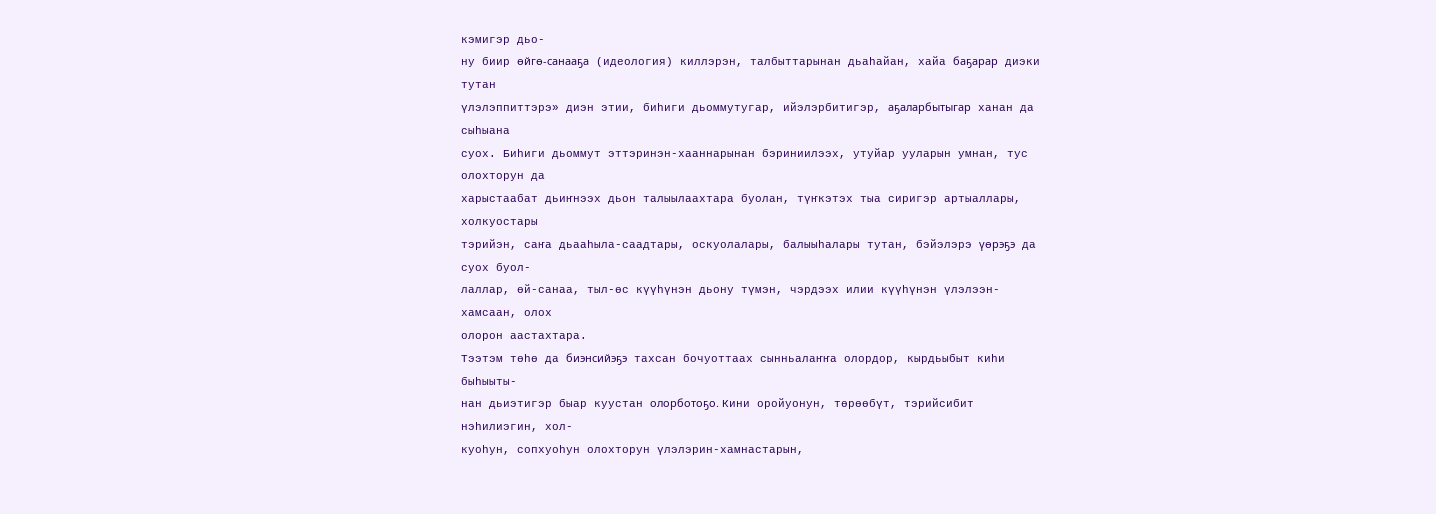кэмигэр дьо-
ну биир өйгө-санааҕа (идеология) киллэрэн, талбыттарынан дьаһайан, хайа баҕарар диэки тутан
үлэлэппиттэрэ» диэн этии, биһиги дьоммутугар, ийэлэрбитигэр, аҕаларбытыгар ханан да сыһыана
суох. Биһиги дьоммут эттэринэн-хааннарынан бэриниилээх, утуйар ууларын умнан, тус олохторун да
харыстаабат дьиҥнээх дьон талыылаахтара буолан, түҥкэтэх тыа сиригэр артыаллары, холкуостары
тэрийэн, саҥа дьааһыла-саадтары, оскуолалары, балыыһалары тутан, бэйэлэрэ үөрэҕэ да суох буол-
лаллар, өй-санаа, тыл-өс күүһүнэн дьону түмэн, чэрдээх илии күүһүнэн үлэлээн-хамсаан, олох
олорон аастахтара.
Тээтэм төһө да биэнсийэҕэ тахсан бочуоттаах сынньалаҥҥа олордор, кырдьыбыт киһи быһыыты-
нан дьиэтигэр быар куустан олорботоҕо. Кини оройуонун, төрөөбүт, тэрийсибит нэһилиэгин, хол-
куоһун, сопхуоһун олохторун үлэлэрин-хамнастарын,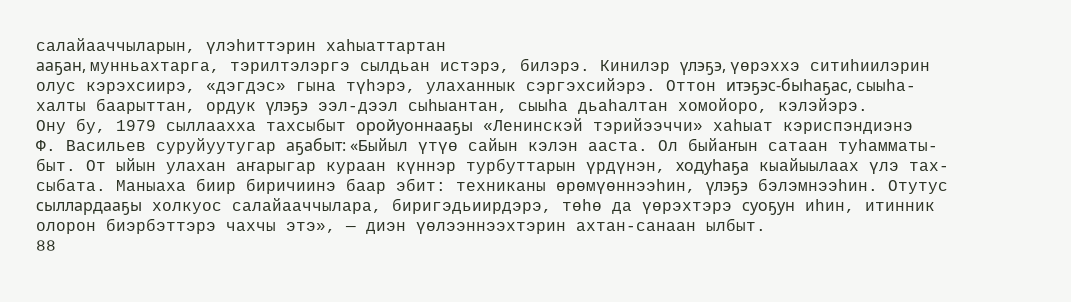салайааччыларын, үлэһиттэрин хаһыаттартан
ааҕан, мунньахтарга, тэрилтэлэргэ сылдьан истэрэ, билэрэ. Кинилэр үлэҕэ, үөрэххэ ситиһиилэрин
олус кэрэхсиирэ, «дэгдэс» гына түһэрэ, улаханнык сэргэхсийэрэ. Оттон итэҕэс-быһаҕас, сыыһа-
халты баарыттан, ордук үлэҕэ ээл-дээл сыһыантан, сыыһа дьаһалтан хомойоро, кэлэйэрэ.
Ону бу, 1979 сыллаахха тахсыбыт оройуоннааҕы «Ленинскэй тэрийээччи» хаһыат кэриспэндиэнэ
Ф. Васильев суруйуутугар аҕабыт: «Быйыл үтүө сайын кэлэн ааста. Ол быйаҥын сатаан туһамматы-
быт. От ыйын улахан аҥарыгар кураан күннэр турбуттарын үрдүнэн, ходуһаҕа кыайыылаах үлэ тах-
сыбата. Маныаха биир биричиинэ баар эбит: техниканы өрөмүөннээһин, үлэҕэ бэлэмнээһин. Отутус
сыллардааҕы холкуос салайааччылара, биригэдьиирдэрэ, төһө да үөрэхтэрэ суоҕун иһин, итинник
олорон биэрбэттэрэ чахчы этэ», — диэн үөлээннээхтэрин ахтан-санаан ылбыт.
88